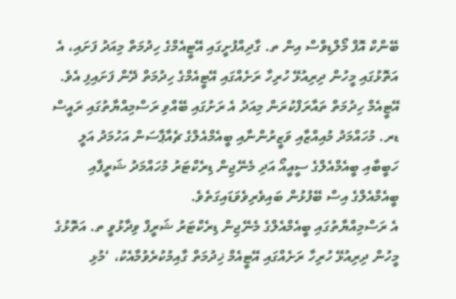ބޭންކް އޮފް މޯލްޑިވްސް އިން ތ. ގާދިއްފުށީގައި އޭޓީއެމްގެ ހިދުމަތް މިއަދު ފަށައި، އެ އަތޮޅުގައި މީހުން ދިރިއުޅޭ ހުރިހާ ރަށެއްގައި އޭޓީއެމްގެ ހިދުމަތް ދޭން ފަށައިފި އެވެ.
އޭޓީއެމް ހިދުމަތް ތައާރަފްކުރަން މިއަދު އެ ރަށުގައި ބޭއްވި ރަސްމިއްޔާތުގައި ރައީސް ޑރ. މުހައްމަދު މުއިއްޒާއި ވަޒީރުންނާއި ބީއެމްއެލްގެ ޗެއާޕާސަން އަހުމަދު އަލީ ހަބީބާއި ބީއެމްއެލްގެ ސީއީއޯ އަދި މެނޭޖިން ޑިރެކްޓަރު މުހައްމަދު ޝަރީފާއި ބީއެމްއެލްގެ އިސް ބޭފުޅުން ބައިވެރިވެވަޑައިގަތެވެ.
އެ ރަސްމިއްޔާތުގައި ބީއެމްއެލްގެ މެނޭޖިން ޑިރެކްޓަރު ޝަރީފް ވިދާޅުވީ ތ. އަތޮޅުގެ މީހުން ދިރިއުޅޭ ހުރިހާ ރަށެއްގައި އޭޓީއެމް ޚިދުމަތް ގާއިމުކުރެވުމާއެކު، ‘މުޅި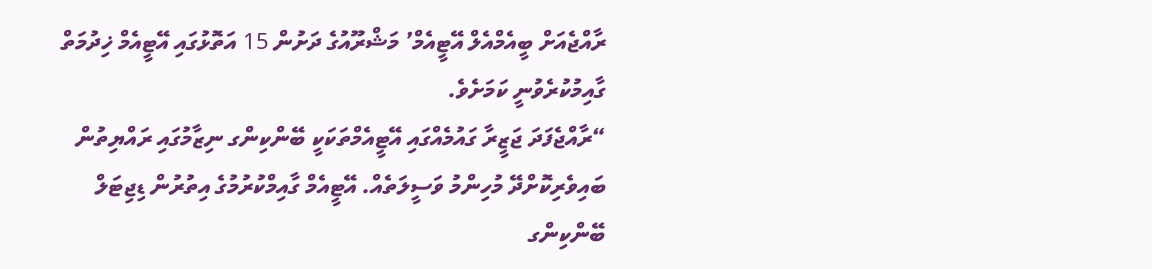ރާއްޖެއަށް ބީއެމްއެލް އޭޓީއެމް’ މަޝްރޫއުގެ ދަށުން 15 އަތޮޅުގައި އޭޓީއެމް ޚިދުމަތް ގާއިމުކުރެވުނީ ކަމަށެވެ.
“ރާއްޖެފަދަ ޖަޒީރާ ގައުމެއްގައި އޭޓީއެމްތަކަކީ ބޭންކިންގ ނިޒާމުގައި ރައްޔިތުން ބައިވެރިކޮށްދޭ މުހިންމު ވަސީލަތެއް. އޭޓީއެމް ގާއިމްކުރުމުގެ އިތުރުން ޑިޖިޓަލް ބޭންކިންގ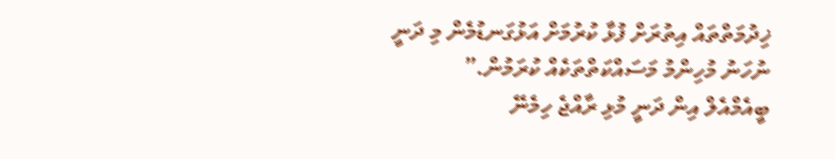ޚިދުމަތްތައް އިތުރަށް ފުޅާ ކުރުމަށް އަޅުގަނޑުމެން މި ދަނީ ނުހަނު މުހިންމު މަސައްކަތްތަކެއް ކުރަމުން.”
ބީއެމްއެލް އިން ދަނީ މުޅި ރާއްޖެ ހިމެނޭ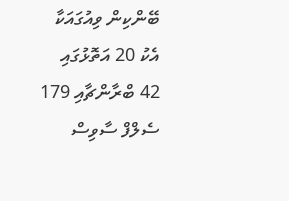ބޭންކިން ވިއުގައަކާ އެކު 20 އަތޮޅުގައި 42 ބްރާންޗާއި 179 ސެލްފް ސާވިސް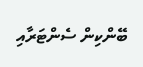ބޭންކިން ސެންޓަރާއި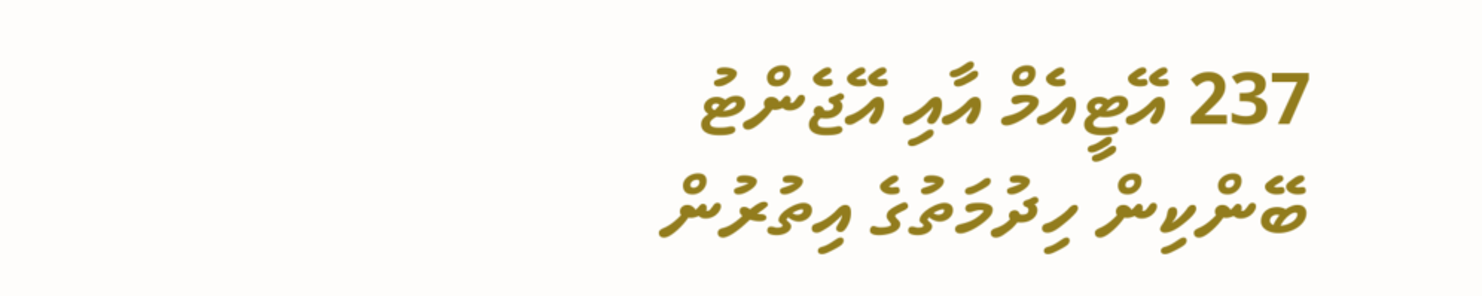237 އޭޓީއެމް އާއި އޭޖެންޓު ބޭންކިން ހިދުމަތުގެ އިތުރުން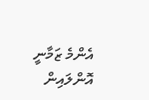އެންމެ ޒަމާނީ އޮންލައިން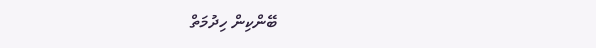ބޭންކިން ހިދުމަތް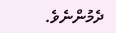ދެމުންނެވެ.